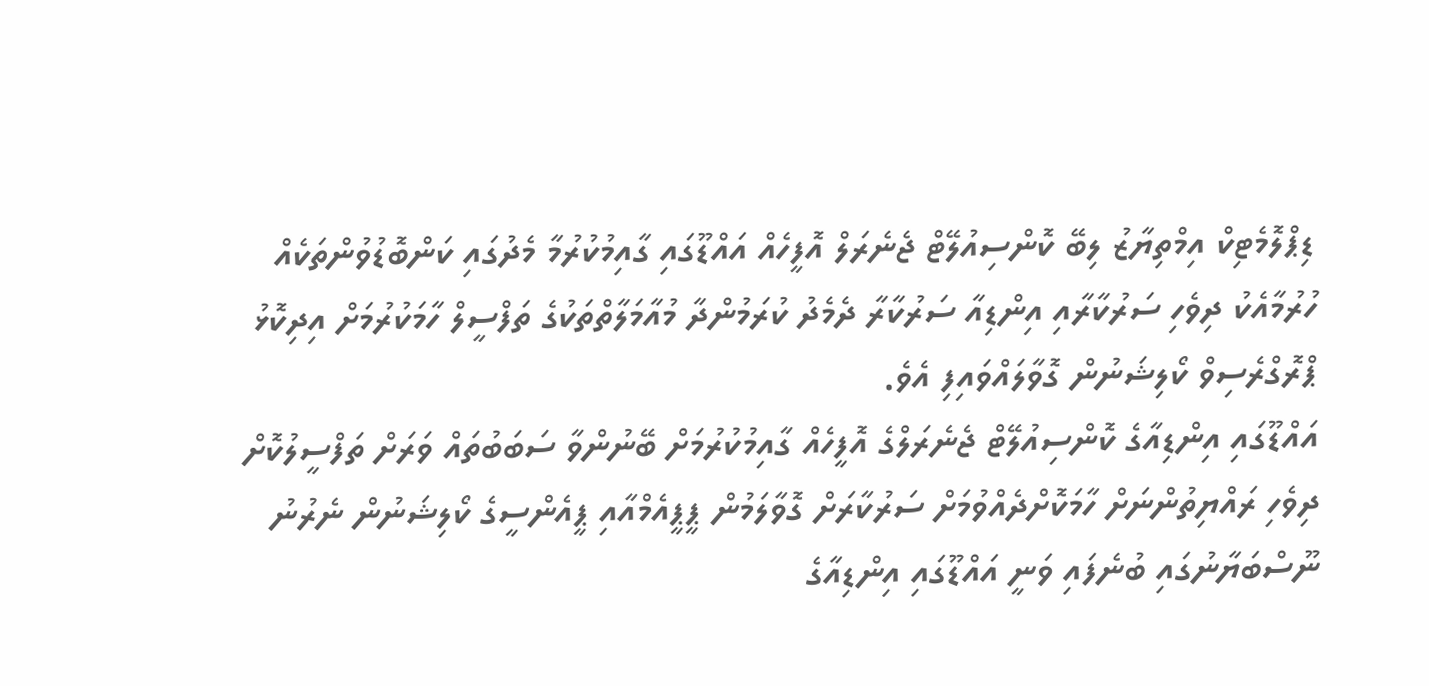ޑިޕްލޮމެޓިކް އިމްތިޔާޒު ލިބޭ ކޮންސިއުލޭޓް ޖެނެރަލް އޮފީހެއް އައްޑޫގައި ގާއިމުކުރުމާ މެދުގައި ކަންބޮޑުވުންތަކެއް ހުރުމާއެކު ދިވެހި ސަރުކާރާއި އިންޑިއާ ސަރުކާރާ ދެމެދު ކުރަމުންދާ މުއާމަލާތްތަކުގެ ތަފްސީލް ހާމަކުރުމަށް އިދިކޮޅު ޕްރޮގްރެސިވް ކޯލިޝަނުން ގޮވާލައްވައިފި އެވެ.
އައްޑޫގައި އިންޑިއާގެ ކޮންސިއުލޭޓް ޖެނެރަލްގެ އޮފީހެއް ގާއިމުކުރުމަށް ބޭނުންވާ ސަބަބުތައް ވަރަށް ތަފްސީލުކޮށް ދިވެހި ރައްޔިތުންނަށް ހާމަކޮށްދެއްވުމަށް ސަރުކާރަށް ގޮވާލަމުން ޕީޕީއެމްއާއި ޕީއެންސީގެ ކޯލިޝަނުން ނެރުނު ނޫސްބަޔާނުގައި ބުނެފައި ވަނީ އައްޑޫގައި އިންޑިއާގެ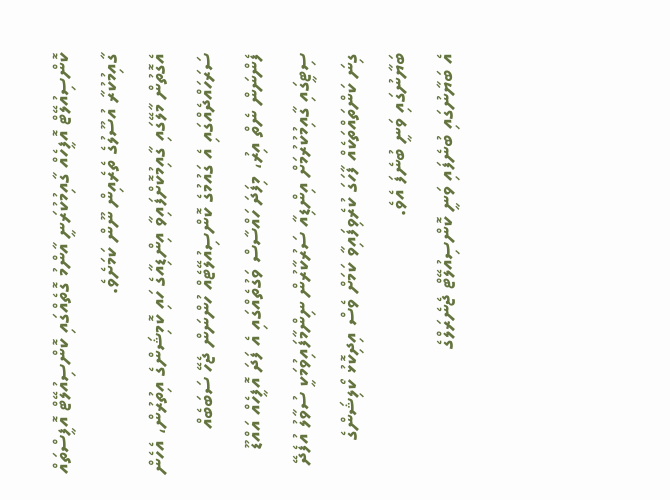ކޮންސިއުލޭޓް އޮފީހެއް ގާއިމުކުރަނީ އާންމު ގޮތެއްގައި ކޮންސިއުލޭޓް އޮފީސްތައް ގާއިމުކުރާ އުސޫލުގެ ތެރެއިން ނޫން ކަމަށެވެ.
އެގޮތުން މާލޭގައި ގާއިމުކޮށްފައިވާ އިންޑިއާގެ ހައި ކޮމިޝަންގެ އިތުރުން، އެހެން ސަރަހައްދެއްގައި އެ ގައުމުގެ ކޮންސިއުލޭޓެއް ހުންނަން ޖެހޭ ސަބަބެއް ފެންނަން ނެތް އިރު، މިފަދަ ހައްސާސް ވަގުތެއްގައި އެ ފަދަ އޮފީހެއް އައްޑޫ ސިޓީގައި ގާއިމުކުރުމަށް އިންޑިއާ ސަރުކާރުން ނިންމާފައިވުމަކީ ސުވާލު އުފެދޭ ގިނަ ކަންތައްތަކެއް ފާހަގަ ކުރެވިފައިވާ ކަމަށް ވެސް އިދިކޮޅު ކޯލިޝަންގެ ބަޔާނުގައި ވަނީ ބުނެފަ އެވެ.
އެ ބަޔާނުގައި ބުނެފައި ވަނީ ކޮންސިއުލޭޓް ޖެނެރަލްގެ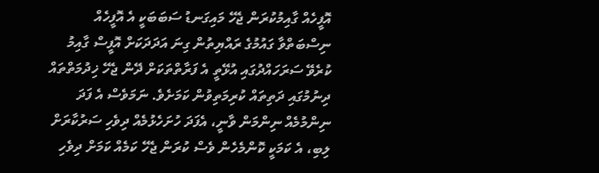އޮފީހެއް ގާއިމުކުރަން ޖެހޭ މައިގަނޑު ސަބަބަކީ އެ އޮފީހެއް ނިސްބަތްވާ ގައުމުގެ ރައްޔިތުން ގިނަ އަދަދަކަށް އޮފީސް ގާއިމު ކުރެވޭ ސަރަހައްދުގައި އުޅޭތީ އެ ފަރާތްތަކަށް ދޭން ޖެހޭ ޚިދުމަތްތައް ދިނުމުގައި ދަތިތައް ކުރިމަތިވުން ކަމަށެވެ. ނަމަވެސް އެ ފަދަ ނިންމުމެއް ނިންމަން ވާނީ، އެފަދަ ހުށަހެޅުމެއް ދިވެހި ސަރުކާރަށް ލިބި، އެ ކަމަކީ ކޮންމެހެން ވެސް ކުރަން ޖެހޭ ކަމެއް ކަމަށް ދިވެހި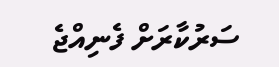ސަރުކާރަށް ފެނިއްޖެ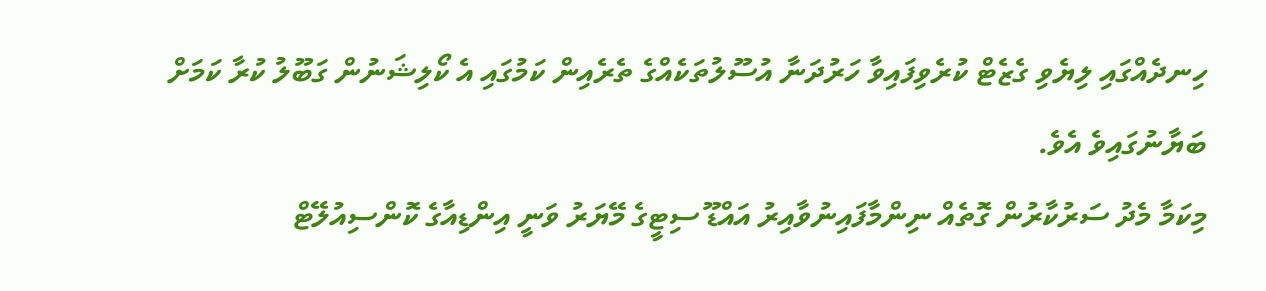ހިނދެއްގައި ލިޔެވި ގެޒެޓް ކުރެވިފައިވާ ހަރުދަނާ އުސޫލުތަކެއްގެ ތެރެއިން ކަމުގައި އެ ކޯލިޝަނުން ގަބޫލު ކުރާ ކަމަށް ބަޔާނުގައިވެ އެވެ.
މިކަމާ މެދު ސަރުކާރުން ގޮތެއް ނިންމާފައިނުވާއިރު އައްޑޫ ސިޓީގެ މޭޔަރު ވަނީ އިންޑިއާގެ ކޮންސިއުލޭޓް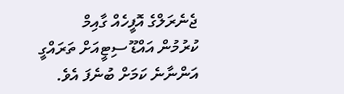ޖެނެރަލްގެ އޮފީހެއް ގާއިމް ކުރުމުން އައްޑޫ ސިޓީއަށް ތަރައްގީ އަންނާނެ ކަމަށް ބުނެފަ އެވެ.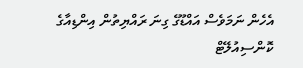އެހެން ނަމަވެސް އައްޑޫގެ ގިނަ ރައްޔިތުން އިންޑިއާގެ ކޮންސިއުލޭޓް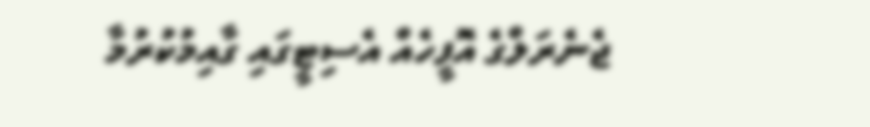ޖެނެރަލްގެ އޮފީހެއް އެސިޓީގައި ގާއިމުކުރުމާ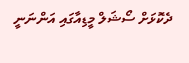ދެކޮޅަށް ސޯޝަލް މީޑިއާގައި އަންނަނީ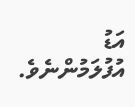އަޑު އުފުލަމުންނެވެ.